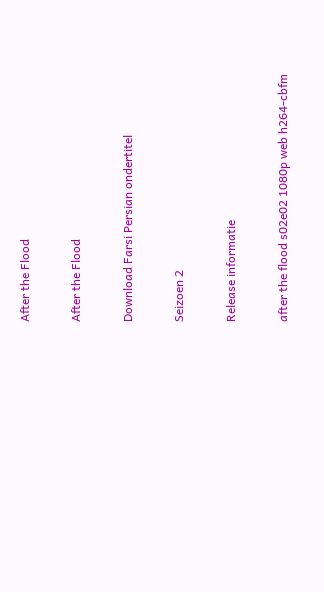After the Flood

After the Flood

Download Farsi Persian ondertitel

Seizoen 2

Release informatie

after the flood s02e02 1080p web h264-cbfm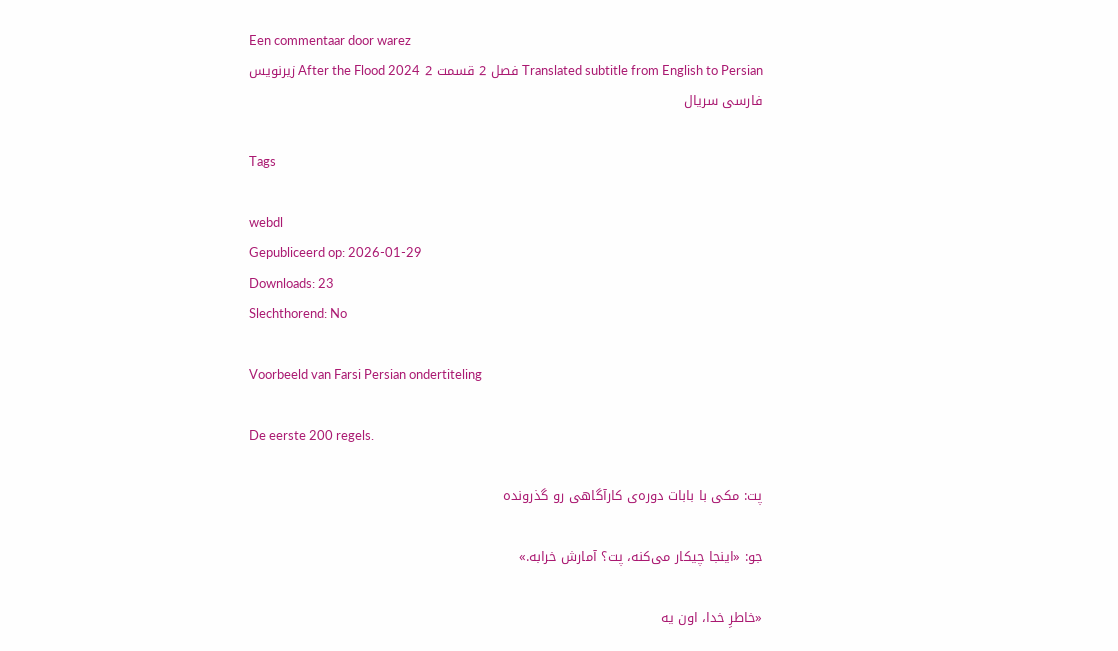Een commentaar door warez
Translated subtitle from English to Persian فصل 2 قسمت 2 After the Flood 2024 زیرنویس فارسی سریال

Tags

webdl
Gepubliceerd op: 2026-01-29
Downloads: 23
Slechthorend: No

Voorbeeld van Farsi Persian ondertiteling

De eerste 200 regels.

پت: مکی با بابات دوره‌ی کارآگاهی رو گذرونده

جو: «اینجا چیکار می‌کنه، پت؟ آمارش خرابه.»

«خاطرِ خدا، اون یه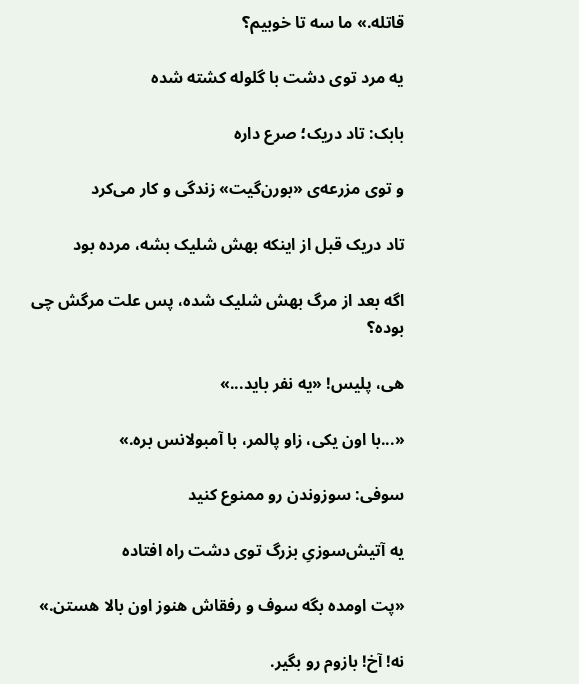قاتله.» ما سه تا خوبیم؟

یه مرد توی دشت با گلوله کشته شده

بابک: تاد دریک؛ صرع داره

و توی مزرعه‌ی «بورن‌گیت» زندگی و کار می‌کرد

تاد دریک قبل از اینکه بهش شلیک بشه، مرده بود

اگه بعد از مرگ بهش شلیک شده، پس علت مرگش چی بوده؟

هی، پلیس! «یه نفر باید...»

«...با اون یکی، زاو پالمر، با آمبولانس بره.»

سوفی: سوزوندن رو ممنوع کنید

یه آتیش‌سوزیِ بزرگ توی دشت راه افتاده

«پت اومده بگه سوف و رفقاش هنوز اون بالا هستن.»

نه! آخ! بازوم رو بگیر.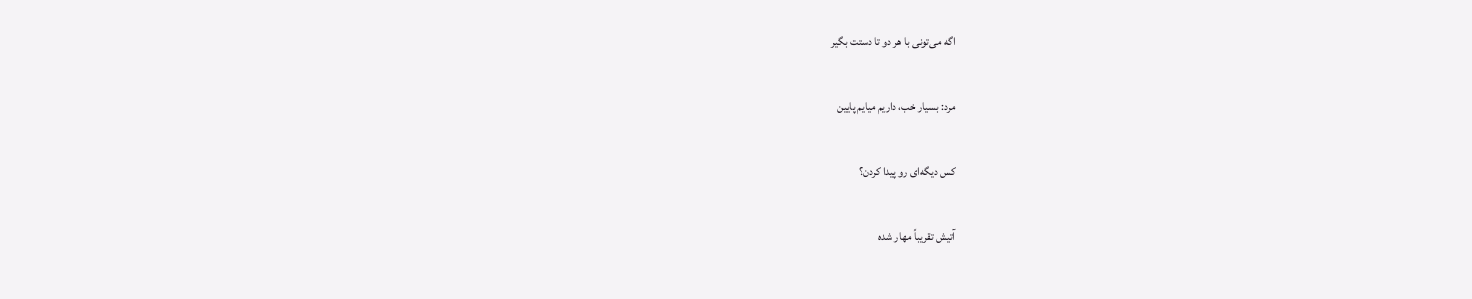اگه می‌تونی با هر دو تا دستت بگیر

مرد: بسیار خب، داریم میایم پایین

کس دیگه‌ای رو پیدا کردن؟

آتیش تقریباً مهار شده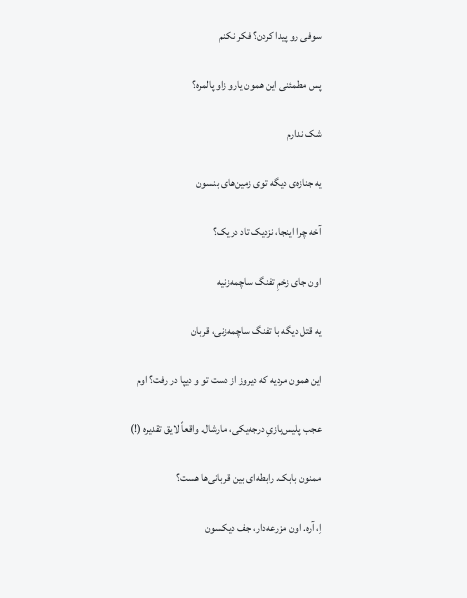سوفی رو پیدا کردن؟ فکر نکنم

پس مطمئنی این همون یارو زاو پالمره؟

شک ندارم

یه جنازه‌ی دیگه توی زمین‌های بنسون

آخه چرا اینجا، نزدیک تاد دریک؟

اون جای زخمِ تفنگ ساچمه‌زنیه

یه قتل دیگه با تفنگ ساچمه‌زنی، قربان

این همون مردیه که دیروز از دست تو و دیپا در رفت؟ اوم

عجب پلیس‌بازیِ درجه‌یکی، مارشال. واقعاً لایق تقدیره (!)

ممنون بابک. رابطه‌ای بین قربانی‌ها هست؟

اِ، آره. اون مزرعه‌دار، جف دیکسون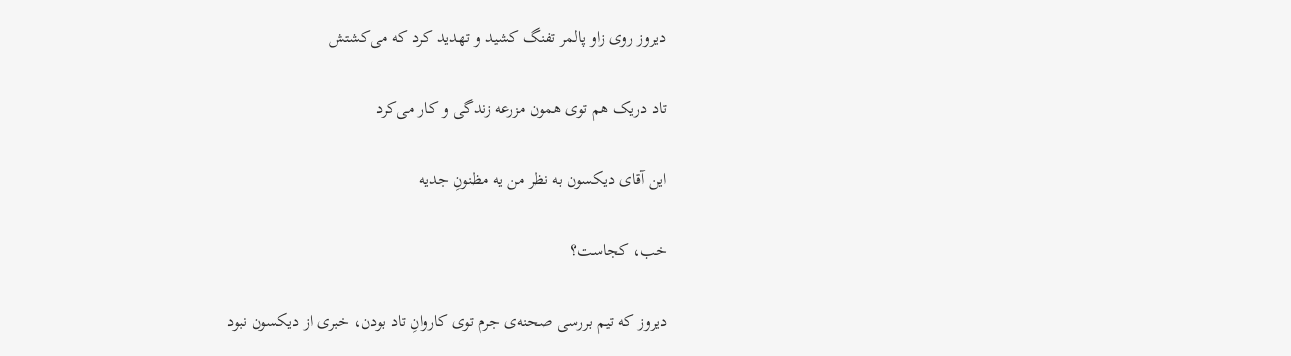دیروز روی زاو پالمر تفنگ کشید و تهدید کرد که می‌کشتش

تاد دریک هم توی همون مزرعه زندگی و کار می‌کرد

این آقای دیکسون به نظر من یه مظنونِ جدیه

خب، کجاست؟

دیروز که تیم بررسی صحنه‌ی جرم توی کاروانِ تاد بودن، خبری از دیکسون نبود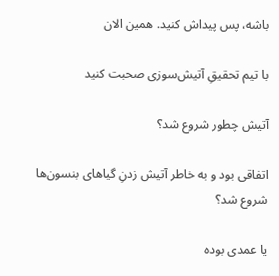باشه، پس پیداش کنید. همین الان

با تیم تحقیقِ آتیش‌سوزی صحبت کنید

آتیش چطور شروع شد؟

اتفاقی بود و به خاطر آتیش زدنِ گیاهای بنسون‌ها شروع شد؟

یا عمدی بوده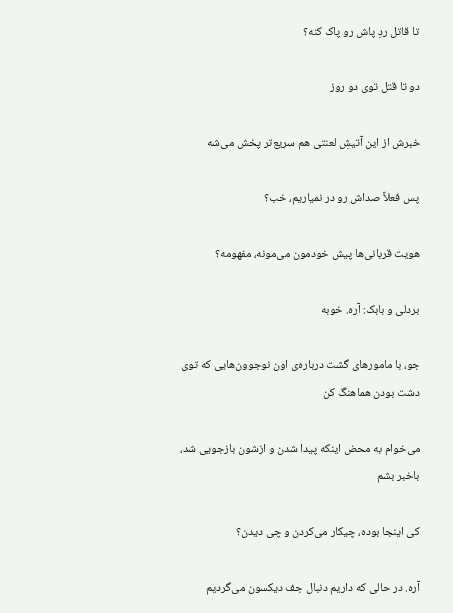تا قاتل ردِ پاش رو پاک کنه؟

دو تا قتل توی دو روز

خبرش از این آتیشِ لعنتی هم سریع‌تر پخش می‌شه

پس فعلاً صداش رو در نمیاریم، خب؟

هویت قربانی‌ها پیش خودمون می‌مونه، مفهومه؟

بردلی و بابک: آره. خوبه

جو، با مامورهای گشت درباره‌ی اون نوجوون‌هایی که توی دشت بودن هماهنگ کن

می‌خوام به محض اینکه پیدا شدن و ازشون بازجویی شد، باخبر بشم

کی اینجا بوده، چیکار می‌کردن و چی دیدن؟

آره. در حالی که داریم دنبال جف دیکسون می‌گردیم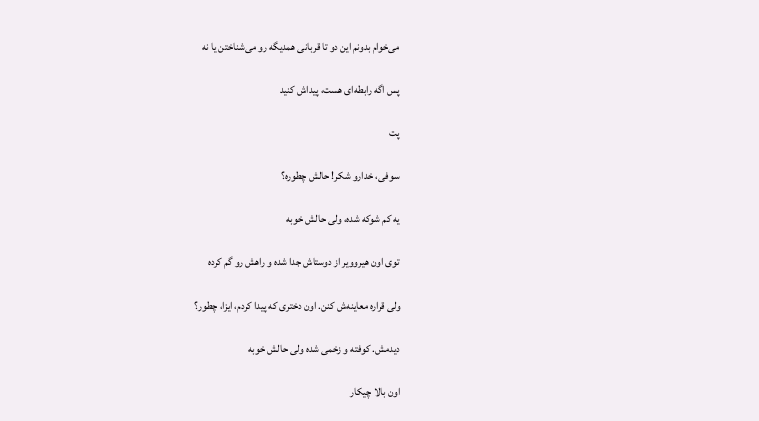می‌خوام بدونم این دو تا قربانی همدیگه رو می‌شناختن یا نه

پس اگه رابطه‌ای هست، پیداش کنید

پت

سوفی، خدارو شکر! حالش چطوره؟

یه کم شوکه شده، ولی حالش خوبه

توی اون هیروویر از دوستاش جدا شده و راهش رو گم کرده

ولی قراره معاینه‌ش کنن. اون دختری که پیدا کردم، ایزا، چطور؟

دیدمش. کوفته و زخمی شده ولی حالش خوبه

اون بالا چیکار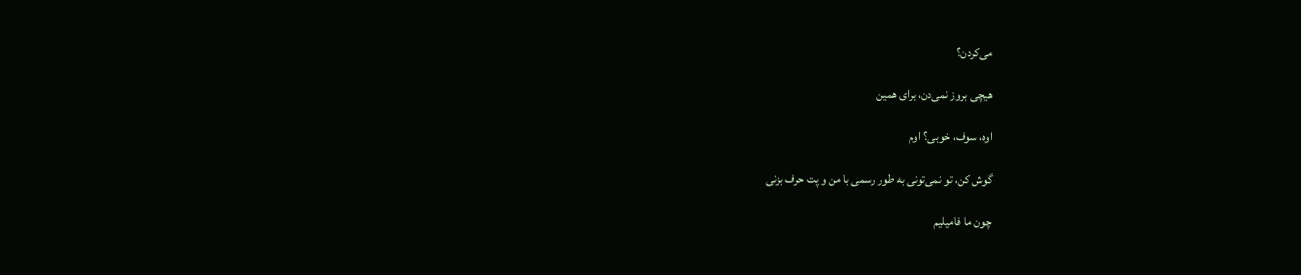می‌کردن؟

هیچی بروز نمی‌دن، برای همین

اوه، سوف، خوبی؟ اوم

گوش کن، تو نمی‌تونی به طور رسمی با من و پت حرف بزنی

چون ما فامیلیم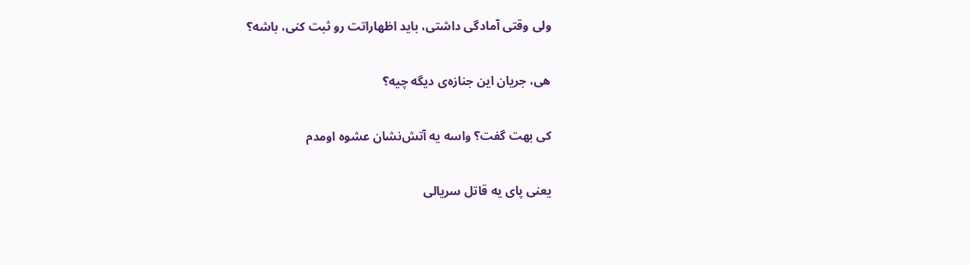ولی وقتی آمادگی داشتی، باید اظهاراتت رو ثبت کنی، باشه؟

هی، جریان این جنازه‌ی دیگه چیه؟

کی بهت گفت؟ واسه یه آتش‌نشان عشوه اومدم

یعنی پای یه قاتل سریالی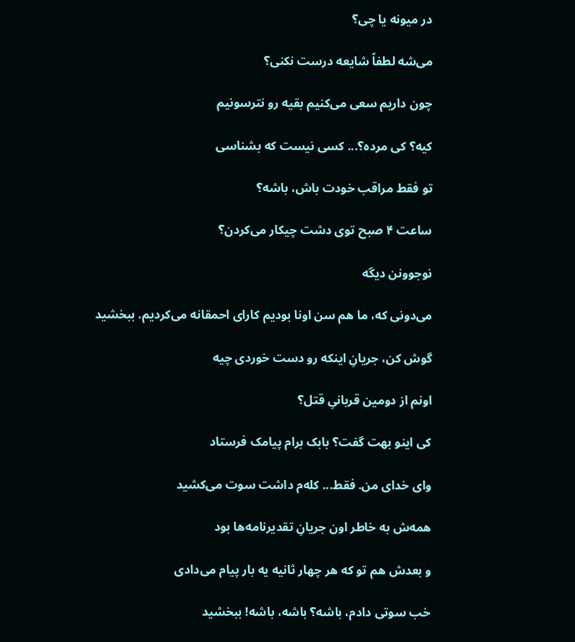در میونه یا چی؟

می‌شه لطفاً شایعه درست نکنی؟

چون داریم سعی می‌کنیم بقیه رو نترسونیم

کیه؟ کی مرده؟... کسی نیست که بشناسی

تو فقط مراقب خودت باش، باشه؟

ساعت ۴ صبح توی دشت چیکار می‌کردن؟

نوجوونن دیگه

می‌دونی که، ما هم سن اونا بودیم کارای احمقانه می‌کردیم. ببخشید

گوش کن، جریانِ اینکه رو دست خوردی چیه

اونم از دومین قربانیِ قتل؟

کی اینو بهت گفت؟ بابک برام پیامک فرستاد

وای خدای من. فقط... کله‌م داشت سوت می‌کشید

همه‌ش به خاطر اون جریانِ تقدیرنامه‌ها بود

و بعدش هم تو که هر چهار ثانیه یه بار پیام می‌دادی

خب سوتی دادم، باشه؟ باشه، باشه! ببخشید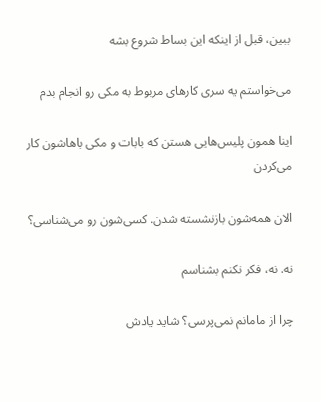ببین، قبل از اینکه این بساط شروع بشه

می‌خواستم یه سری کارهای مربوط به مکی رو انجام بدم

اینا همون پلیس‌هایی هستن که بابات و مکی باهاشون کار می‌کردن

الان همه‌شون بازنشسته شدن. کسی‌شون رو می‌شناسی؟

نه. نه، فکر نکنم بشناسم

چرا از مامانم نمی‌پرسی؟ شاید یادش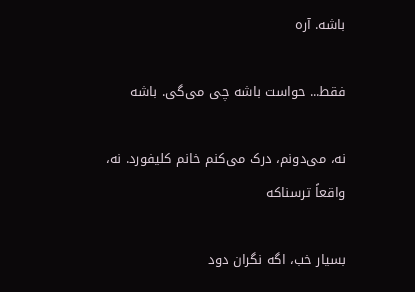باشه. آره

فقط... حواست باشه چی می‌گی. باشه

نه، می‌دونم، درک می‌کنم خانم کلیفورد. نه، واقعاً ترسناکه

بسیار خب، اگه نگران دود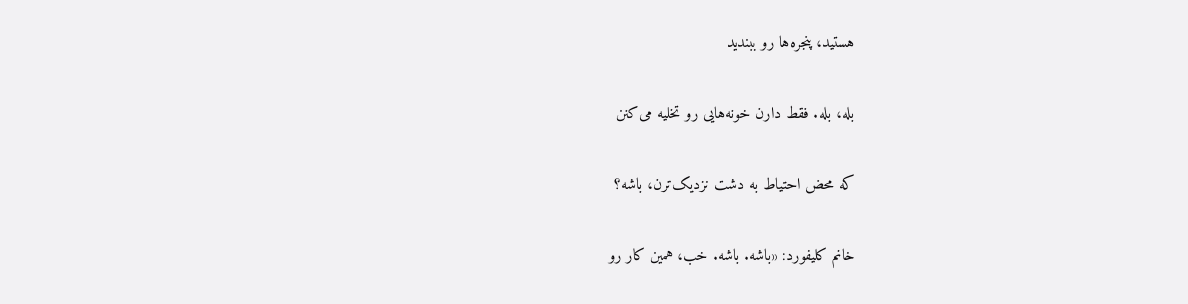هستید، پنجره‌ها رو ببندید

بله، بله. فقط دارن خونه‌هایی رو تخلیه می‌کنن

که محض احتیاط به دشت نزدیک‌ترن، باشه؟

خانم کلیفورد: «باشه. باشه. خب، همین کار رو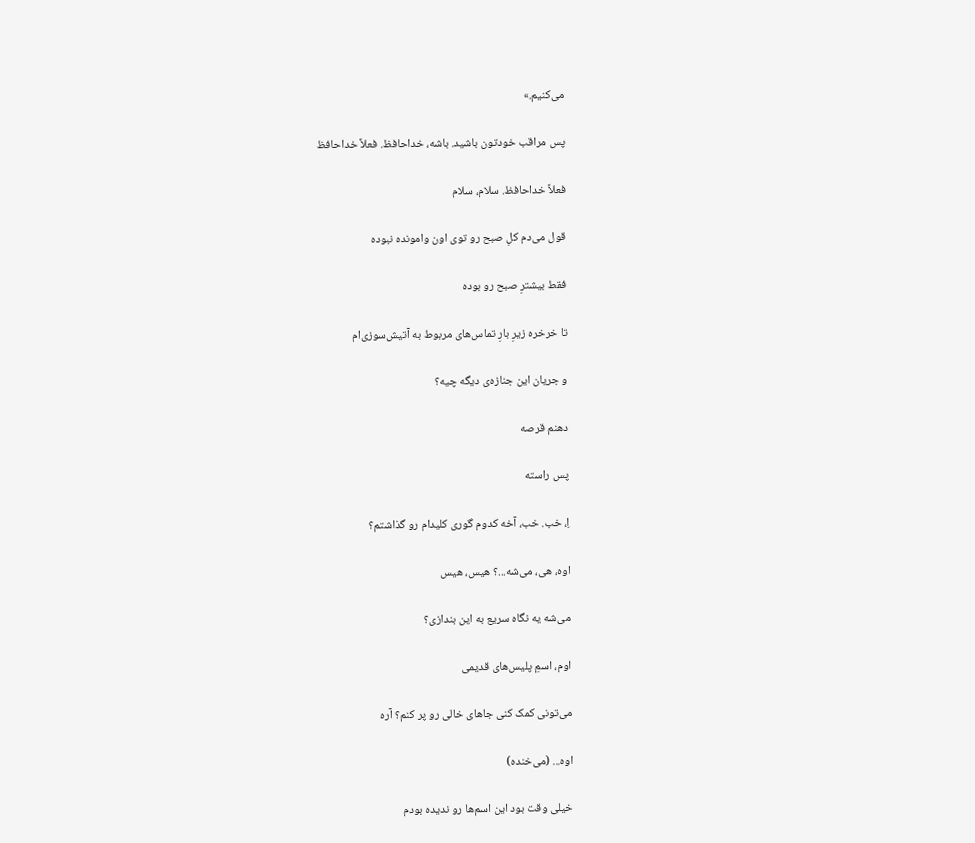می‌کنیم.»

پس مراقب خودتون باشید. باشه، خداحافظ. فعلاً خداحافظ

فعلاً خداحافظ. سلام، سلام

قول می‌دم کلِ صبح رو توی اون وامونده نبوده

فقط بیشترِ صبح رو بوده

تا خرخره زیرِ بارِ تماس‌های مربوط به آتیش‌سوزی‌ام

و جریان این جنازه‌ی دیگه چیه؟

دهنم قرصه

پس راسته

اِ، خب. خب، آخه کدوم گوری کلیدام رو گذاشتم؟

اوه، هی، می‌شه...؟ هیس، هیس

می‌شه یه نگاه سریع به این بندازی؟

اوم، اسمِ پلیس‌های قدیمی

می‌تونی کمک کنی جاهای خالی رو پر کنم؟ آره

اوه... (می‌خنده)

خیلی وقت بود این اسم‌ها رو ندیده بودم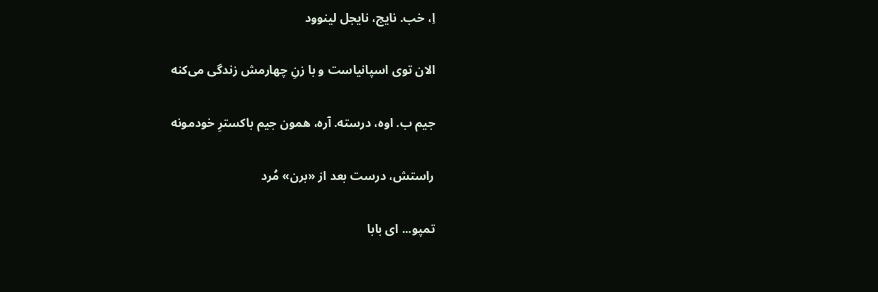اِ، خب. نایج، نایجل لینوود

الان توی اسپانیاست و با زنِ چهارمش زندگی می‌کنه

جیم ب. اوه، درسته. آره، همون جیم باکسترِ خودمونه

راستش، درست بعد از «برن» مُرد

تمپو... ای بابا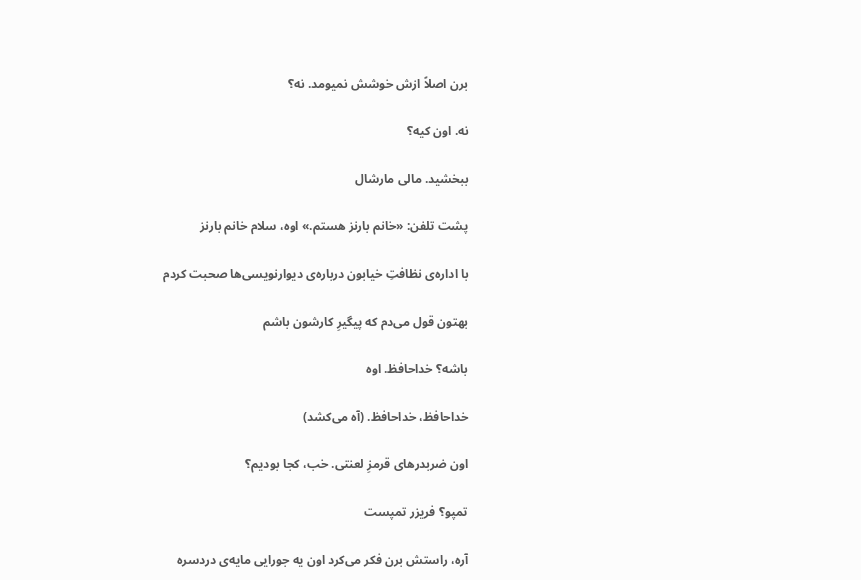برن اصلاً ازش خوشش نمیومد. نه؟

نه. اون کیه؟

ببخشید. مالی مارشال

پشت تلفن: «خانم بارنز هستم.» اوه، سلام خانم بارنز

با اداره‌ی نظافتِ خیابون درباره‌ی دیوارنویسی‌ها صحبت کردم

بهتون قول می‌دم که پیگیرِ کارشون باشم

باشه؟ خداحافظ. اوه

خداحافظ، خداحافظ. (آه می‌کشد)

اون ضربدرهای قرمزِ لعنتی. خب، کجا بودیم؟

تمپو؟ فریزر تمپست

آره، راستش برن فکر می‌کرد اون یه جورایی مایه‌ی دردسره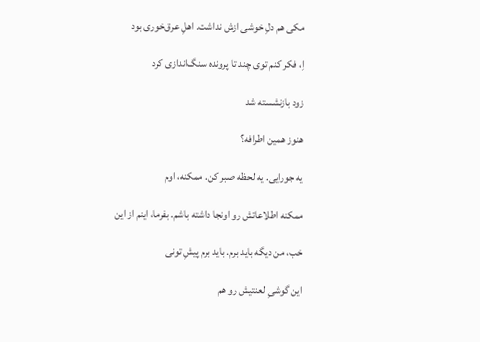مکی هم دلِ خوشی ازش نداشت. اهلِ عرق‌خوری بود

اِ، فکر کنم توی چند تا پرونده سنگ‌اندازی کرد

زود بازنشسته شد

هنوز همین اطرافه؟

یه جورایی. یه لحظه صبر کن. ممکنه، اوم

ممکنه اطلاعاتش رو اونجا داشته باشم. بفرما، اینم از این

خب، من دیگه باید برم. باید برم پیشِ تونی

این گوشیِ لعنتیش رو هم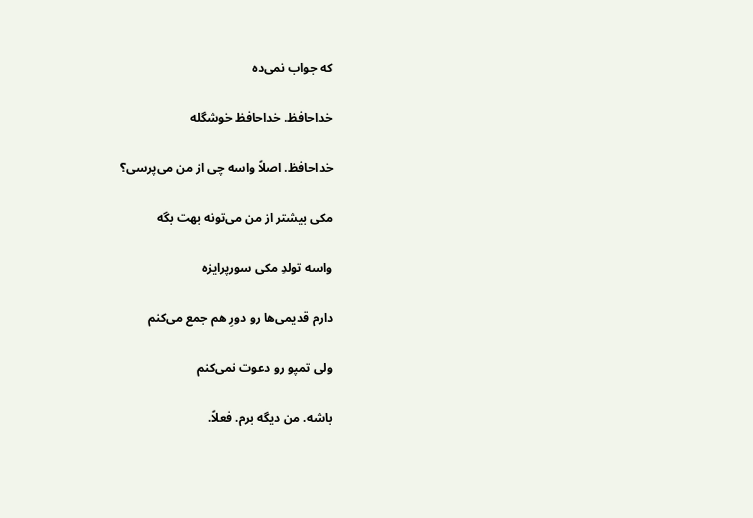که جواب نمی‌ده

خداحافظ. خداحافظ خوشگله

خداحافظ. اصلاً واسه چی از من می‌پرسی؟

مکی بیشتر از من می‌تونه بهت بگه

واسه تولدِ مکی سورپرایزه

دارم قدیمی‌ها رو دورِ هم جمع می‌کنم

ولی تمپو رو دعوت نمی‌کنم

باشه. من دیگه برم. فعلاً.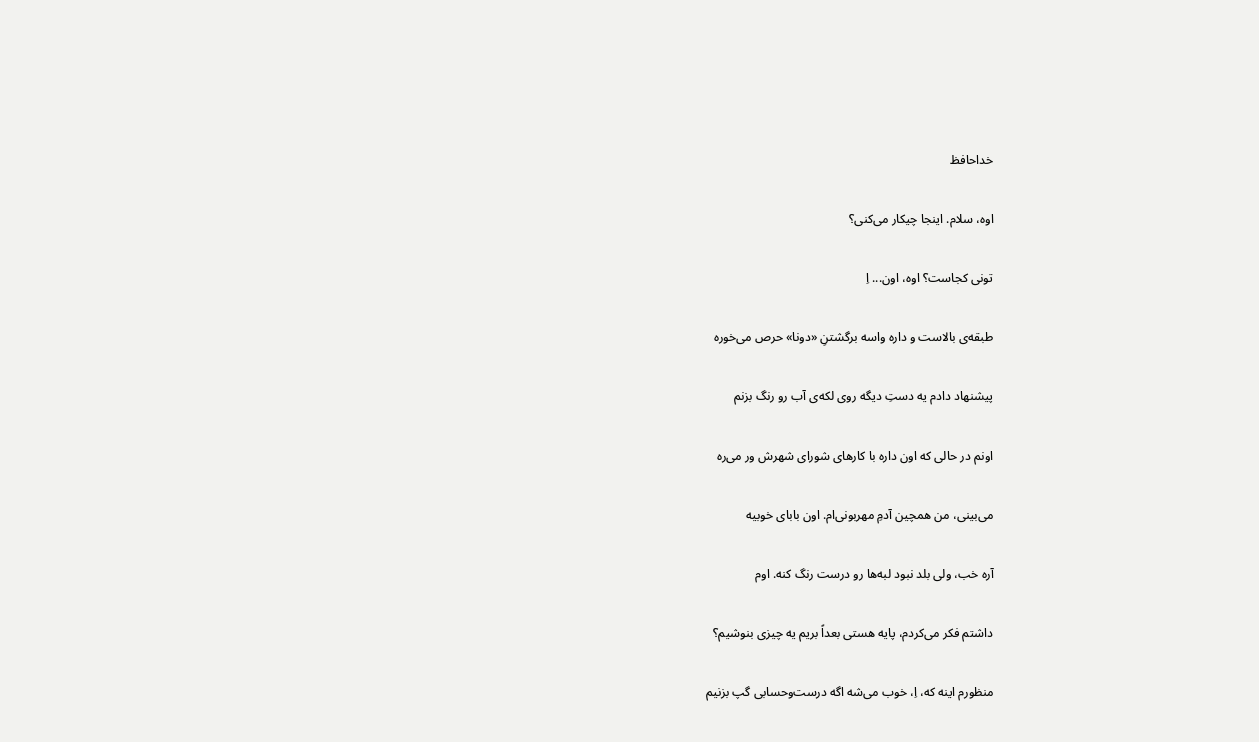خداحافظ

اوه، سلام. اینجا چیکار می‌کنی؟

تونی کجاست؟ اوه، اون... اِ

طبقه‌ی بالاست و داره واسه برگشتنِ «دونا» حرص می‌خوره

پیشنهاد دادم یه دستِ دیگه روی لکه‌ی آب رو رنگ بزنم

اونم در حالی که اون داره با کارهای شورای شهرش ور می‌ره

می‌بینی، من همچین آدمِ مهربونی‌ام. اون بابای خوبیه

آره خب، ولی بلد نبود لبه‌ها رو درست رنگ کنه. اوم

داشتم فکر می‌کردم، پایه هستی بعداً بریم یه چیزی بنوشیم؟

منظورم اینه که، اِ، خوب می‌شه اگه درست‌وحسابی گپ بزنیم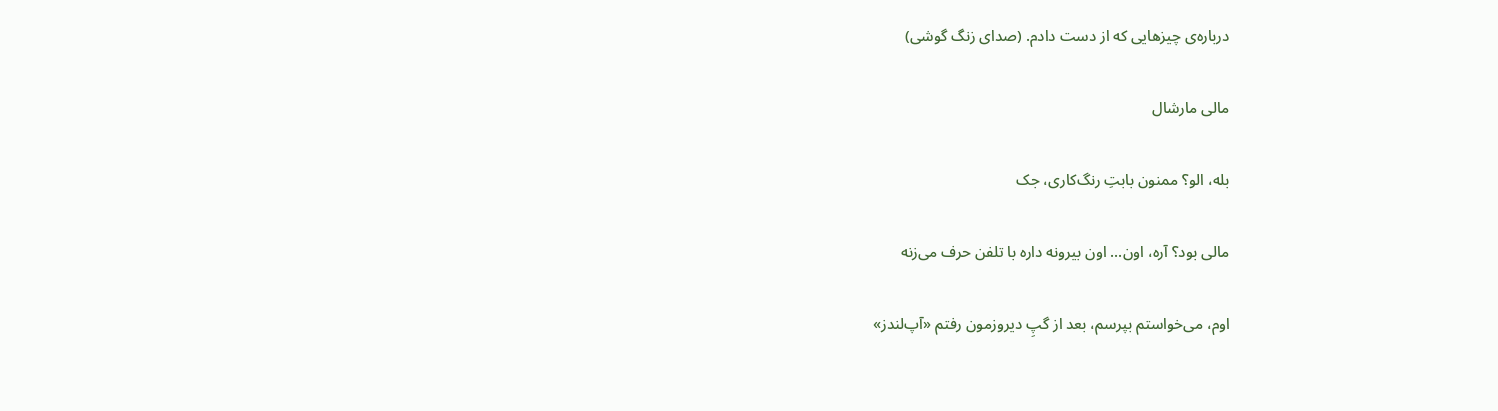درباره‌ی چیزهایی که از دست دادم. (صدای زنگ گوشی)

مالی مارشال

بله، الو؟ ممنون بابتِ رنگ‌کاری، جک

مالی بود؟ آره، اون... اون بیرونه داره با تلفن حرف می‌زنه

اوم، می‌خواستم بپرسم، بعد از گپِ دیروزمون رفتم «آپ‌لندز»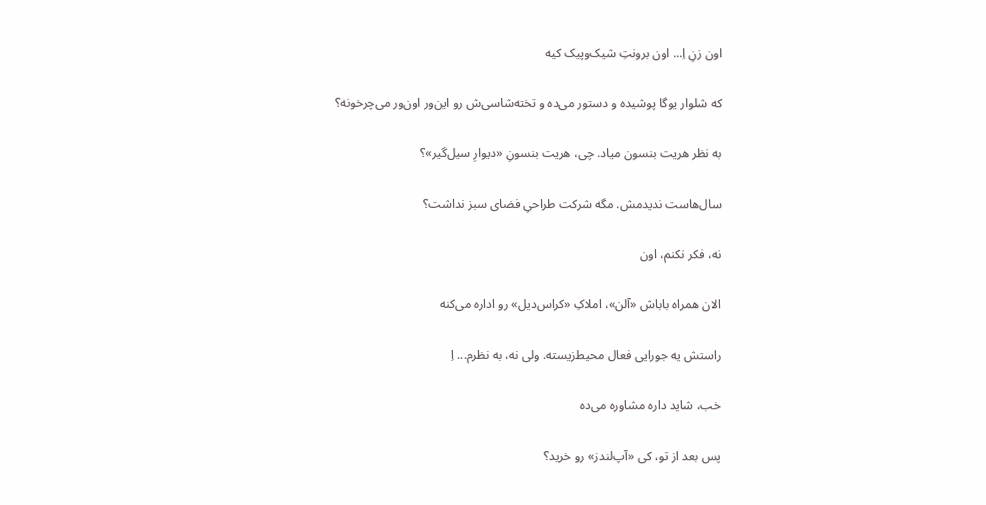اون زنِ اِ... اون برونتِ شیک‌وپیک کیه

که شلوار یوگا پوشیده و دستور می‌ده و تخته‌شاسی‌ش رو این‌ور اون‌ور می‌چرخونه؟

به نظر هریت بنسون میاد. چی، هریت بنسونِ «دیوارِ سیل‌گیر»؟

سال‌هاست ندیدمش. مگه شرکت طراحیِ فضای سبز نداشت؟

نه، فکر نکنم، اون

الان همراه باباش «آلن»، املاکِ «کراس‌دیل» رو اداره می‌کنه

راستش یه جورایی فعال محیط‌زیسته. ولی نه، به نظرم... اِ

خب، شاید داره مشاوره می‌ده

پس بعد از تو، کی «آپ‌لندز» رو خرید؟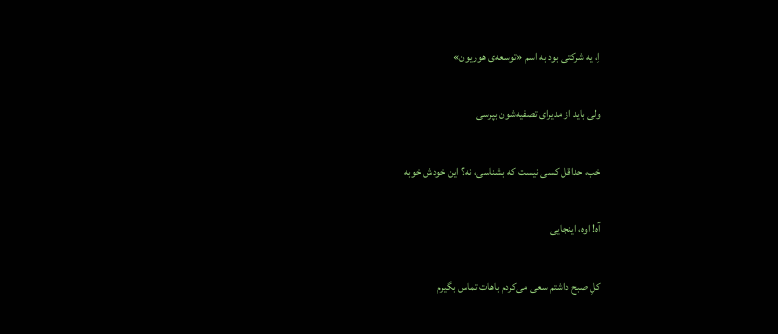اِ، یه شرکتی بود به اسم «توسعه‌ی هوریون»

ولی باید از مدیرای تصفیه‌شون بپرسی

خب، حداقل کسی نیست که بشناسی، نه؟ این خودش خوبه

آه! اوه، اینجایی

کلِ صبح داشتم سعی می‌کردم باهات تماس بگیرم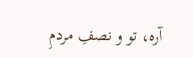آره، تو و نصفِ مردمِ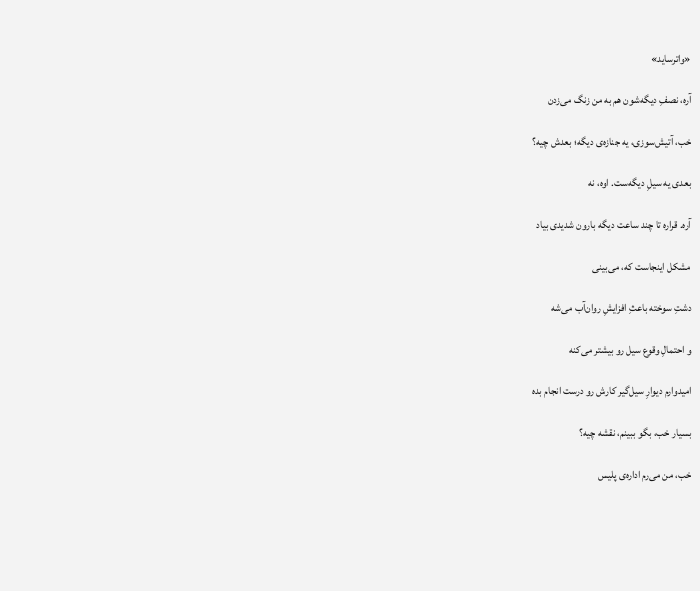«واترساید»

آره، نصفِ دیگه‌شون هم به من زنگ می‌زدن

خب، آتیش‌سوزی، یه جنازه‌ی دیگه؛ بعدش چیه؟

بعدی یه سیلِ دیگه‌ست. اوه، نه

آره. قراره تا چند ساعت دیگه بارون شدیدی بیاد

مشکل اینجاست که، می‌بینی

دشتِ سوخته باعثِ افزایشِ روان‌آب می‌شه

و احتمالِ وقوع سیل رو بیشتر می‌کنه

امیدوارم دیوارِ سیل‌گیر کارش رو درست انجام بده

بسیار خب، بگو ببینم، نقشه چیه؟

خب، من می‌رم اداره‌ی پلیس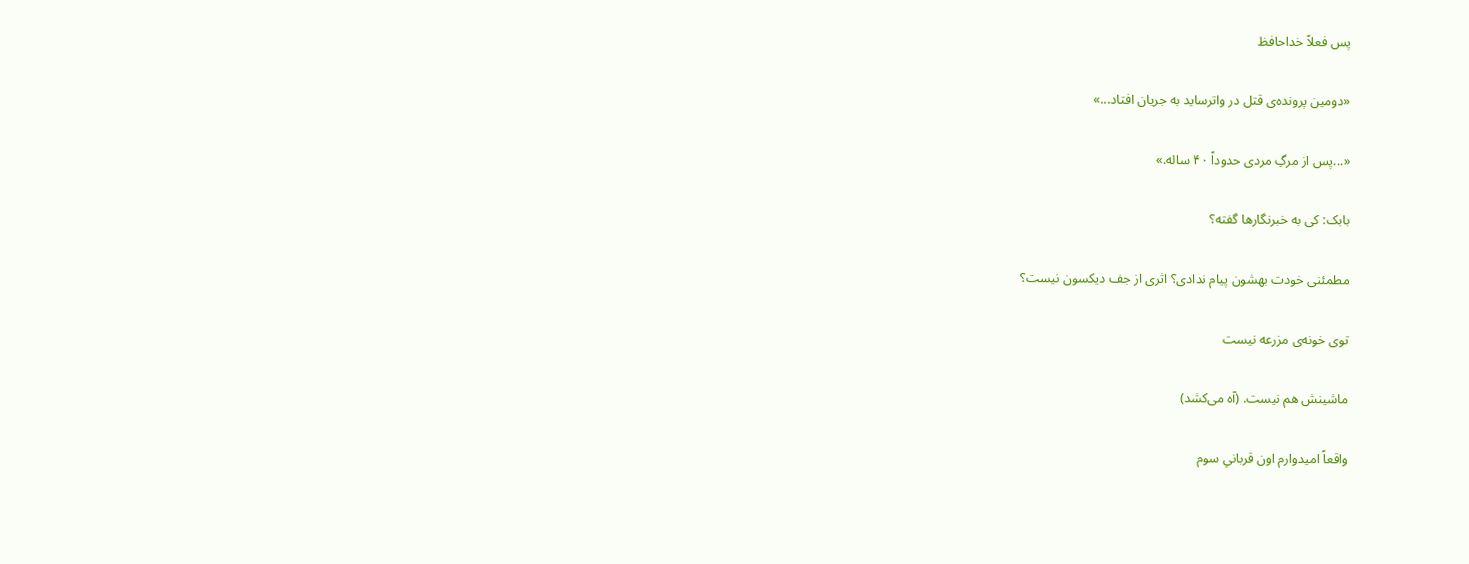پس فعلاً خداحافظ

«دومین پرونده‌ی قتل در واترساید به جریان افتاد...»

«...پس از مرگِ مردی حدوداً ۴۰ ساله.»

بابک: کی به خبرنگارها گفته؟

مطمئنی خودت بهشون پیام ندادی؟ اثری از جف دیکسون نیست؟

توی خونه‌ی مزرعه نیست

ماشینش هم نیست. (آه می‌کشد)

واقعاً امیدوارم اون قربانیِ سوم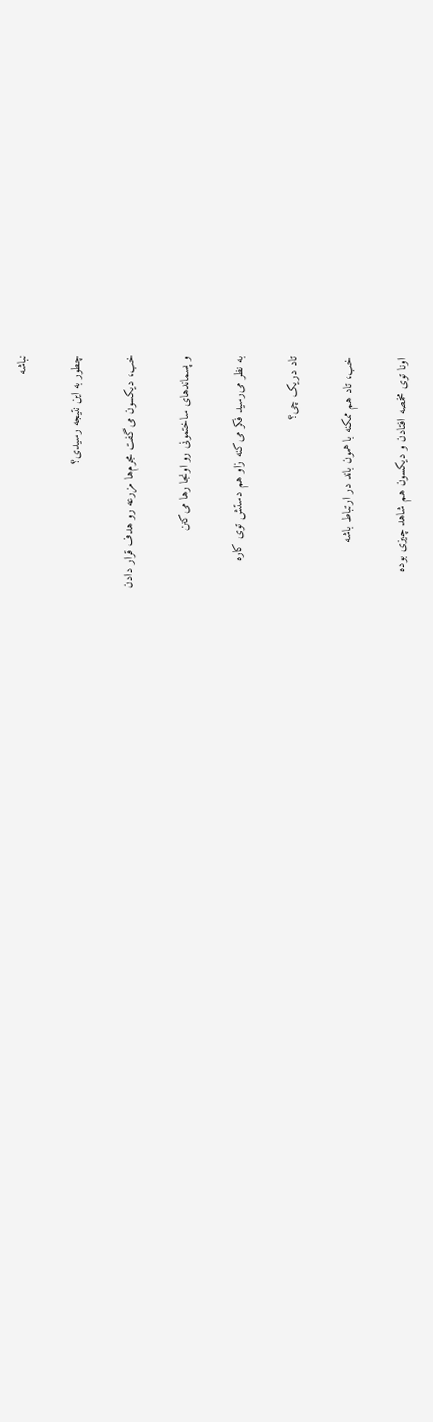نباشه

چطور به این نتیجه رسیدی؟

خب، دیکسون می‌گفت مجرم‌ها مزرعه رو هدف قرار دادن

و پسماندهای ساختمونی رو اونجا رها می‌کنن

به نظر می‌رسید فکر می‌کنه زاو هم دستش توی کاره

تاد دریک چی؟

خب، تاد هم ممکنه با همون باند در ارتباط باشه

اونا توی مخمصه افتادن و دیکسون هم شاهد چیزی بوده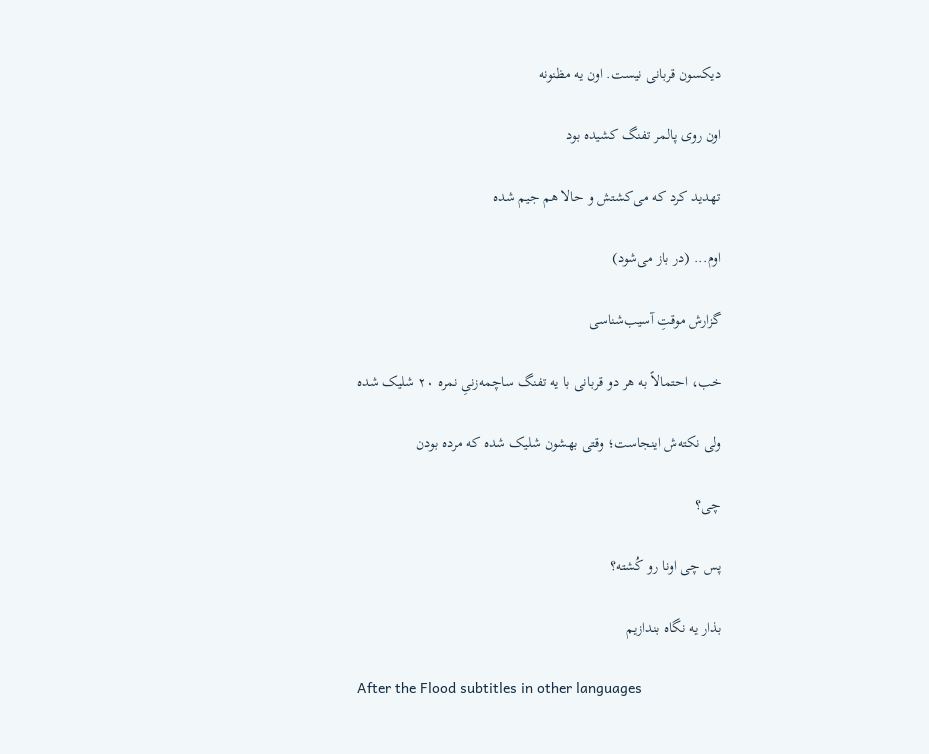دیکسون قربانی نیست. اون یه مظنونه

اون روی پالمر تفنگ کشیده بود

تهدید کرد که می‌کشتش و حالا هم جیم شده

اوم... (در باز می‌شود)

گزارش موقتِ آسیب‌شناسی

خب، احتمالاً به هر دو قربانی با یه تفنگ ساچمه‌زنیِ نمره ۲۰ شلیک شده

ولی نکته‌ش اینجاست؛ وقتی بهشون شلیک شده که مرده بودن

چی؟

پس چی اونا رو کُشته؟

بذار یه نگاه بندازیم

After the Flood subtitles in other languages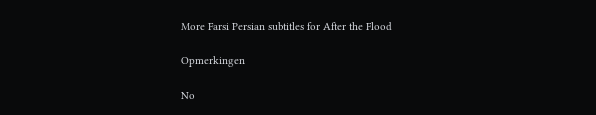More Farsi Persian subtitles for After the Flood

Opmerkingen

No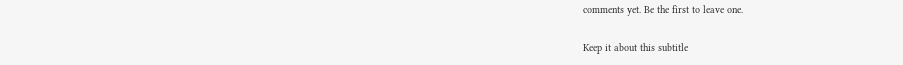comments yet. Be the first to leave one.

Keep it about this subtitle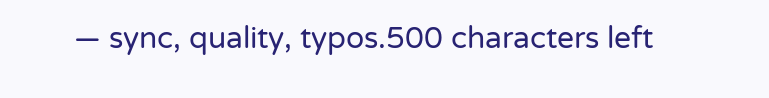— sync, quality, typos.500 characters left